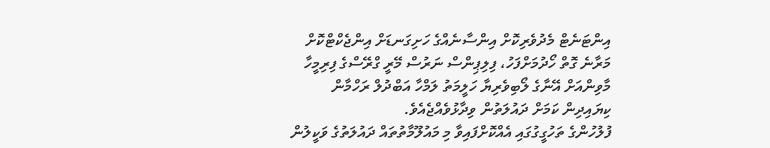އިންޓަނެޓް މެދުވެރިކޮށް އިންސާނެއްގެ ހަށިގަނޑަށް އިންޖެކްޓްކޮށް މަރާނެ ގޮތް ހޯދުމަށްފަހު، ފިލިޕިންސް ނަރުސް މޭރީ ގްރޭސްގެ ފިރިމީހާ މާވިންއަށް އޭނާގެ ލޯބިވެރިޔާ ހަލީމަތު ލަމްހާ އަބްދުލް ރަހްމާން ކިޔައިދިން ކަމަށް ދައުލަތުން ވިދާޅުވެއްޖެއެވެ.
ފުލުހުންގެ ތަހުގީގުގައި އެއްކޮށްފައިވާ މި މައުލޫމާތުތައް ދައުލަތުގެ ވަކީލުން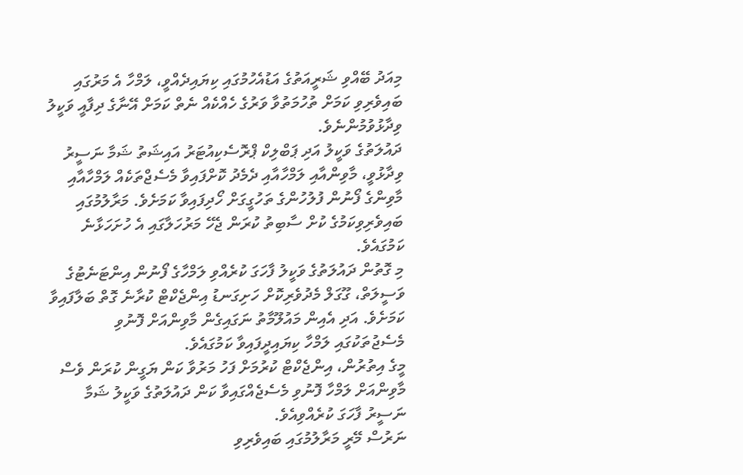މިއަދު ބޭއްވި ޝަރީއަތުގެ އަޑުއެހުމުގައި ކިޔައިދެއްވީ، ލަމްހާ އެ މަރުގައި ބައިވެރިވި ކަމަށް ތުހުމަތުވާ ވަރުގެ ހެއްކެއް ނެތް ކަމަށް އޭނާގެ ދިފާއީ ވަކީލު ވިދާޅުވުމުންނެވެ.
ދައުލަތުގެ ވަކީލު އަދި ޕަބްލިކް ޕްރޮސެކިއުޓަރު އައިޝަތު ޝަމާ ނަސީރު ވިދާޅުވީ، މާވިންއާއި ލަމްހާއާއި ދެމެދު ކޮށްފައިވާ މެސެޖްތަކެއް ލަމްހާއާއި މާވިންގެ ފޯނުން ފުލުހުންގެ ތަހުގީގަށް ހޯދިފައިވާ ކަމަށެވެ. މަރާލުމުގައި ބައިވެރިވިކަމުގެ ކުށް ސާބިތު ކުރަން ޖެހޭ މަރުހަލާގައި އެ ހުށަހަޅާނެ ކަމުގައެވެ.
މި ގޮތުން ދައުލަތުގެ ވަކީލު ފާހަގަ ކުރެއްވި ލަމްހާގެ ފޯނުން އިންޓަނެޓުގެ ވަސީލަތް، ގޫގަލް މެދުވެރިކޮށް ހަށިގަނޑު އިންޖެކްޓް ކުރާނެ ގޮތް ބަލާފައިވާ ކަމަށެވެ. އަދި އެއިން މައުލޫމާތު ނަގައިގެން މާވިންއަށް ފޮނުވި މެސެޖުތަކުގައި ލަމްހާ ކިޔައިދީފައިވާ ކަމުގައެވެ.
މީގެ އިތުރުން، އިންޖެކްޓް ކުރުމަށް ފަހު މަރުވާ ކަން ޔަގީން ކުރަން ވެސް މާވިންއަށް ލަމްހާ ފޮނުވި މެސެޖެއްގައިވާ ކަން ދައުލަތުގެ ވަކީލު ޝަމާ ނަސީރު ފާހަގަ ކުރެއްވިއެވެ.
ނަރުސް މޭރީ މަރާލުމުގައި ބައިވެރިވި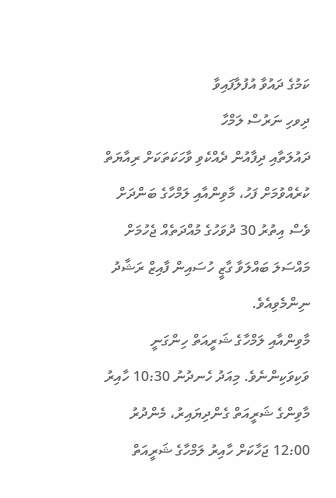ކަމުގެ ދައުވާ އުފުލާފައިވާ
ދިވހި ނަރުސް ލަމްހާ
ދައުލަތާއި ދިފާއުން ދެއްކެވި ވާހަކަތަކަށް ރިއާޔަތް ކުރެއްވުމަށް ފަހު، މާވިންއާއި ލަމްހާގެ ބަންދަށް ވެސް އިތުރު 30 ދުވަހުގެ މުއްދަތެއް ޖެހުމަށް މައްސަލަ ބައްލަވާ ގާޒީ ހުސައިން ފާއިޒް ރަޝާދު ނިންމެވިއެވެ.
މާވިންއާއި ލަމްހާގެ ޝަރީއަތް ހިންގަނީ ވަކިވަކިންނެވެ. މިއަދު ހެނދުނު 10:30 ހާއިރު މާވިންގެ ޝަރީއަތް ގެންދިޔައިރު، މެންދުރު 12:00 ޖަހާކަށް ހާއިރު ލަމްހާގެ ޝަރީއަތް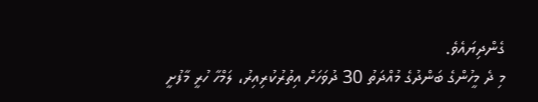ގެންދިޔައެވެ.
މި ދެ މީހުންގެ ބަންދުގެ މުއްދަތު 30 ދުވަހަށް އިތުރުކުރިއިރު، ލަމްހާ ހުރީ މާފުށީ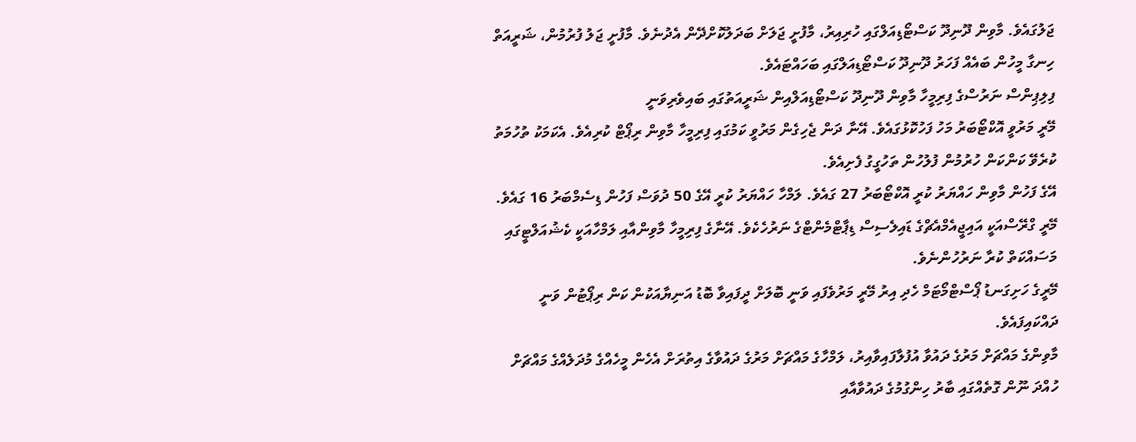ޖަލުގައެވެ. މާވިން ދޫނިދޫ ކަސްޓޯޑިއަލްގައި ހުރިއިރު، މާފުށީ ޖަލަށް ބަދަލުކޮށްދޭން އެދުނެވެ. މާފުށީ ޖަލު ފުރުމުން، ޝަރީއަތް ހިނގާ މީހުން ބައެއް ފަހަރު ދޫނިދޫ ކަސްޓޯޑިއަލްގައި ބަހައްޓައެވެ.
ފިލިޕިންސް ނަރުސްގެ ފިރިމީހާ މާވިން ދޫނިދޫ ކަސްޓޯޑިއަލްއިން ޝަރީއަތުގައި ބައިވެރިވަނީ
މޭރީ މަރުވީ އޮކްޓޯބަރު މަހު ފަހުކޮޅުގައެވެ. އޭނާ ދަން ޖެހިގެން މަރުވީ ކަމުގައި ފިރިމީހާ މާވިން ރިޕޯޓް ކުރިއެވެ. އެކަމަކު ތުހުމަތު ކުރެވޭ ކަންކަން ހުރުމުން ފުލުހުން ތަހުގީގު ފެށިއެވެ.
އޭގެ ފަހުން މާވިން ހައްޔަރު ކުރީ އޮކްޓޯބަރު 27 ގައެވެ. ލަމްހާ ހައްޔަރު ކުރީ އޭގެ 50 ދުވަސް ފަހުން ޑިސެމްބަރު 16 ގައެވެ.
މޭރީ ގްރޭސްއަކީ އައިޖީއެމްއެޗްގެ ޑައިލެސިސް ޑިޕާޓްމެންޓްގެ ނަރުހެކެވެ. އޭނާގެ ފިރިމީހާ މާވިންއާއި ލަމްހާއަކީ ކެޝުއަލްޓީގައި މަސައްކަތް ކުރާ ނަރުހުންނެވެ.
މޭރީގެ ހަށިގަނޑު ޕޯސްޓްމޯޓަމް ހެދި އިރު މޭރީ މަރުވެފައި ވަނީ ބޮލަށް ދީފައިވާ ބޮޑު އަނިޔާއަކުން ކަން ރިޕޯޓުން ވަނީ ދައްކައިފައެވެ.
މާވިންގެ މައްޗަށް މަރުގެ ދައުވާ އުފުލާފައިވާއިރު، ލަމްހާގެ މައްޗަށް މަރުގެ ދައުވާގެ އިތުރަށް އެހެން މީހެއްގެ މުދަލެއްގެ މައްޗަށް ހުއްދަ ނޫން ގޮތެއްގައި ބާރު ހިންގުމުގެ ދައުވާއާއި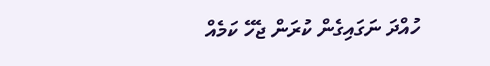ހުއްދަ ނަގައިގެން ކުރަން ޖެހޭ ކަމެއް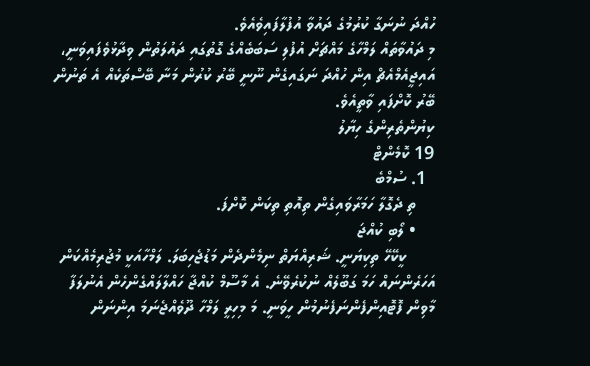ހުއްދަ ނުނަގާ ކުރުމުގެ ދައުވާ އުފުލާފައިވެއެވެ.
މި ދައުވާތައް ލަމްހާގެ މައްޗަށް އުފުލި ސަބަބެއްގެ ގޮތުގައި ދައުލަތުން ވިދާޅުވެފައިވަނީ، އައިޖީއެމްއެޗް އިން ހުއްދަ ނަގައިގެން ނޫނީ ބޭރު ކުރުން މަނާ ބޭސްތަކެއް އެ ތަނުން ބޭރު ކޮށްފައި ވާތީއެވެ.
ކިޔުންތެރިންގެ ހިޔާލު
19 ކޮމެންޓް
  1. ސުމްބެ
    ތި ދެގޮލާ ހަމަރާވައިގެން ތިއޮތި ތިކަން ކޮށްފަ.
    • ލޯބި ކުއްޖަ
      ކީކޭހޭ ތިކިޔަނީ. ޝަރިއްޔަތް ނިމެންދެން މަޑުޖެހިބަލަ. ލަމްހާއަކީ މުޖުރިމެއްކަން އަހަރެންނައް ހަމަ ގަބޫލެއް ނުކުރެވޭނެ. އެ މާސޫމް ކުއްޖާ ހައްލާލައްގެންހެން އެނުލަފާ މާވިން ފޮޓޮއިންފެންނަފެނުމުން ހީވަނީ. މަ މިހިރީ ލަމްހާ ދޫވެއްޖެނަމަ އިންނަން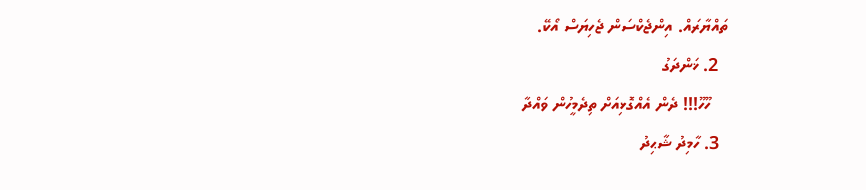ތައްޔާރައް. އިންޖެކްސަން ޖެހިޔަސް އޯކޭ.
  2. ޚަންދަގު
    ހޫހޫ!!! ދެން އެއްގޮޅިއަށް ތިދެމީހުން ވައްދާ
  3. ހާމިދު ޝާޙިދު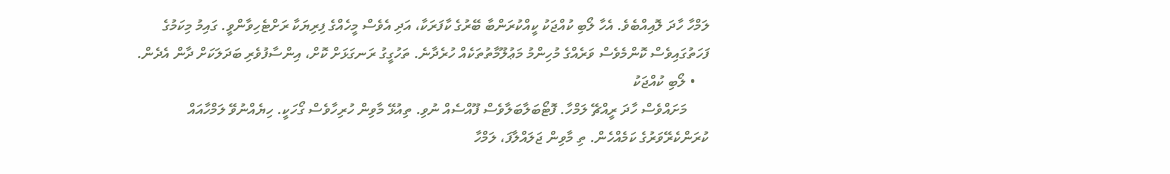ލަމްހާ ހާދަ ލޮއިއްބެވެ. އެހާ ލޯބި ކުއްޖަކު ކީއްކުރަންބާ ބޭރުގެ ކާފަރަކާ، އަދި އެވެސް މީހެއްގެ ފިރިޔަކާ ރަށްޓެހިވާންވީ. ގައިމު މިކަމުގެ ފަހަތުގައިވެސް ކޮންމެވެސް ވަރެއްގެ މުހިންމު މަޢުލޫމާތުތަކެއް ހުރެދާނެ. ތަހުގީގު ރަނގަޅަށް ކޮށް، އިންސާފުވެރި ބަދަލަކަށް ދާން އެދެން.
    • ލޯބި ކުއްޖަކު
      މަށައްވެސް ހާދަ ރީއްޗޭ ލަމްހާ. ފޮޓޯބަލާބަލާވެސް ފޫއްސެއް ނުވި. ތިއުޅޭ މާވިން ހުރިހާވެސް ގޯހަކީ. ހިޔެއްނުވޭ ލަމްހާއައް ކުރަންކެރޭވަރުގެ ކަމެއްހެން. ތި މާވިން ޖަލައްލާފަ، ލަމްހާ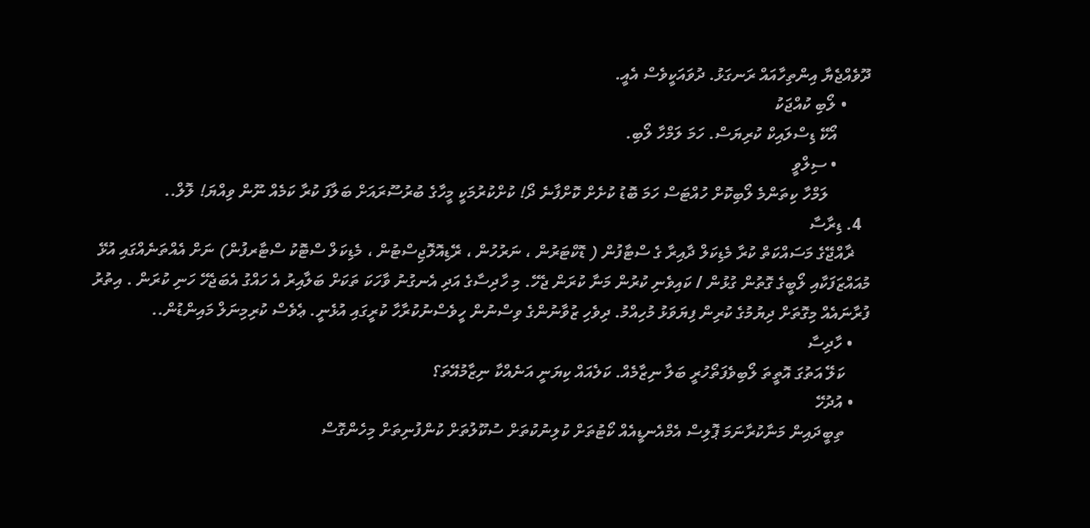ދޫވެއްޖެޔާ އިންތިހާއައް ރަނގަޅު. ދުވައަކީވެސް އެއީ.
      • ލޯބި ކުއްޖަކު
        އޯކޭ ޑިސްލައިކް ކުރިޔަސް. ހަމަ ލަމްހާ ލޯބި.
        • ސިލްވީ
          ލަމްހާ ކިތަންމެ ލޯބިކޮށް ހުއްޓަސް ހަމަ ބޮޑު ކުށެށް ކޮށްފާނެ ދޯ! ކުށްކުރުމަކީ މީހާގެ ބުރުސޫރައަށް ބަލާފަ ކުރާ ކަމެއް ނޫން ވިއްޔަ! ލޮލް..
  4. ޑިރާސާ
    ޜާއްޖޭގެ މަސައްކަތް ކުރާ މެޑިކަލް ދާއިރާ ގެ ސްޓާފުން ( ޑޮކްޓަރުން ، ނަރުހުން ، ރޭޑިއޮލޮޖިސްޓުން ، މެޑިކަލް ސްޓޮކު ސްޓާރފުން) ނަށް އެއްތަނެއްގައި އުޅޭ މުއައްޒަފަކާއި ލޯބީގެ ގޮތުން ގުޅުން / ކައިވެނި ކުރުން މަނާ ކުރަން ޖެހޭ. މި ހާދިސާގެ އަދި އެނގުނު ވާހަކަ ތަކަށް ބަލާއިރު އެ ހައްގު އެބަޖެހޭ ހަނި ކުރަން . އިތުރު ފުރާނައެއް މިގޮތަށް ދިޔުމުގެ ކުރިން ފިޔަވަޅު މުހިއްމު. ދިވެހި ޒުވާނުންގެ ވިސްނުން ހީވެސްނުކުރާހާ ކުރީގައި އުޅެނީ. ޢެވެސް ކުރިމިނަލް މައިންޑުން..
    • ހާދިސާ
      ކަލޭ އަތުގަ އޮތީތަ ލޯބިވެފަތޯހުރީ ބަލާ ނިޒާމެއް. ކަލެއައް ކިޔަނީ އަނެއްކާ ނިޒާމުއޭތަ؟
    • އުދުހޭ
      ތިބީދައިން މަނާކުރާނަމަ ޕޮލިސް އެމްއެނޑީއެއް ކޯޓުތަށް ކުލިނުކުތަށް ސުކޫލުތަށް ކުންފުނިތަށް މިހެންގޮސް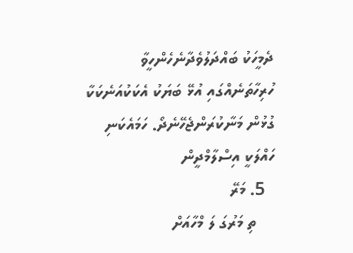ދެމީހަކު ބައްދަލުވެދާނެހެންހީވާ ހުރިހާތަނެއްގައި އުޅޭ ބަޔަކު އެކަކުއަނެކަކާ ގުޅުން މަނާކުރަންޖެހޭނެދޯ. ހަމައެކަނި ހައްލަކީ އިސްލާމްދީން
  5. މަރޭ
    ތި މަރުގަ ލަ މްހާއަށް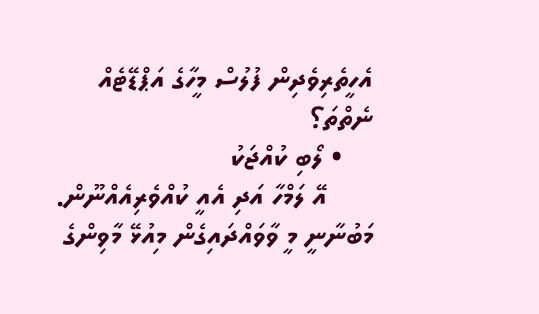އެހީތެރިވެދިން ފުލުސް މީހާގެ އަޕްޑޭޓެއް ނެތްތަ؟
    • ލޯބި ކުއްޖަކު
      އޭ ލަމްހާ އަދި އެއީ ކުއްވެރިއެއްނޫން. މަބުނާނީ މީ ވާވައްދައިގެން މިއުޅޭ މާވިންގެ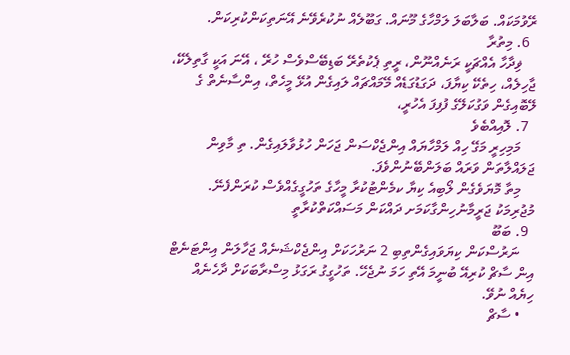ރޭވުމަކައް. ބަލާބަލަ ލަމްހާގެ މޫނައް. ގަބޫލެއް ނުކުރެވޭނެ އޭނަތިކަންކުރިކަން.
  6. މިތުރާ
    ޥިދާހާ އެއްޗަކީ ރަނެއްނޫން، ރީތި ޕެކުތެރޭ ބަޑިބޭސްވެސް ހުރޭ ، އޭނަ އަކީ ގާތިލެކޭ، ޖާހިލެއް، ހިތެކޭ ކިޔާފަ، ދަގަޑުގަޑެއް މޭމައްޗައް ލައިގެން އުޅޭ މީހެތް، އިންސާނެތް ގެ ލޭބޮއިގެން ވަގުކަލޭގެ ފުފިފަ އެހުރީ،
  7. ލޮއިއްބެވެ
    މަމިހިރީ މަގޭ ހިއް ލަމްހާޔައް އިންޖެކްސަން ޖަހަން ހުޅުވާލައިގެން. ތި މާވިން ޖަލައްލާތަން ވަރައް ބަލަންބޭނުންވެފަ.
    މިތާ މޮޔަވެގެން ލޯބިއެ ކިޔާ ކމެންޓުކުރާ މީހާގެ ތަހުގީގެއްވެސް ކުރަންފެނޭ. މުޖުރިމަކު ޖަރީމާނުހިންގާކަމަށ ދައްކަން މަސައްކަތްކުރާތީ
  9. ބަބޫ
    ނަރުސްކަން ކިޔަވައިގެންތިބި 2 ނަރުހަކަށް އިންޖެކްޝަނެއް ޖަހާލަން އިންޓަނެޓް އިން ސާޗް ކުރިއޭ ބުނީމަ އޭތި ހަމަ ނުޖެހޭ. ތަހުގީގު ރަގަޅު މިސްރާބަކަށް ދާހެނެއް ހިޔެއް ނުވޭ.
    • ސާޗް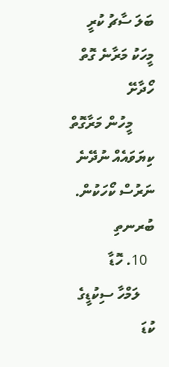ބަލަ ސާޗު ކުރީ މީހަކު މަރާނެ ގޮތް ހޯދާށޭ
      މީހުން މަރާގޮތް ކިޔަވައެއް ނުދޭނެ ނަރުސް ކޯހަކުން. ބުރނތި
  10. ހޮޑާ
    ލަމްހާ ސިކުޑީގެ ކުޑަ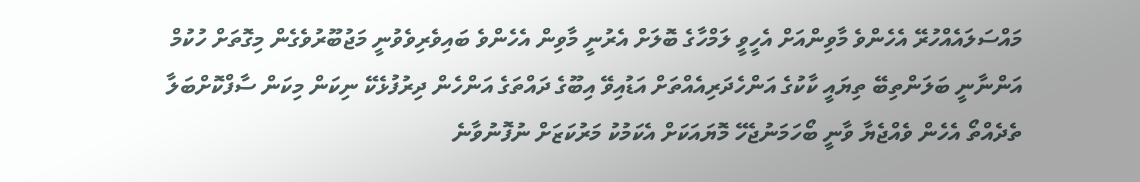މައްސަލައެއްހުރޭ އެހެންވެ މާވިންއަށް އެހީވީ ލަމްހާގެ ބޮލަށް އެރުނީ މާވިން އެހެންވެ ބައިވެރިވެވުނީ މަޖުބޫރުވެގެން މިގޮތަށް ހުކުމް އަންނާނީ ބަލަންތިބޭ ތިޔައީ ކާކުގެ އަންހެދަރިއެއްތަށް އަޑުއިވޭ އިބޫގެ ދައްތަގެ އަންހެން ދިރުފުޅެކޭ ނިކަން މިކަން ސާފްކޮށްބަލާ ތެދެއްތޯ އެހެން ވެއްޖެޔާ ވާނީ ބޯހަމަނުޖެހޭ މޮޔައަކަށް އެކަމުކު މަރުކަޒަށް ނުފޮނުވާނެ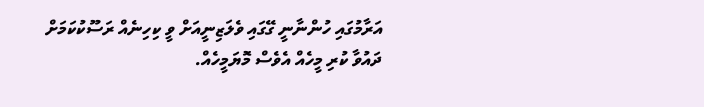އަރާމުގައި ހުންނާނީ ގޭގައި ވެލަޒިނީއަށް ވީ ކިހިނެއް ރަސޫކުކަމަށް ދައުވާ ކުރި މީހެއް އެވެސް މޮޔަމީހެއް.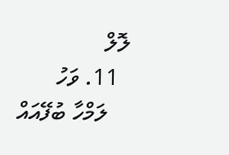ލޮލް
  11. ވަހު
    ލަމްހާ ބުފޭއައް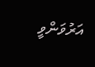އަރުވަންވީ